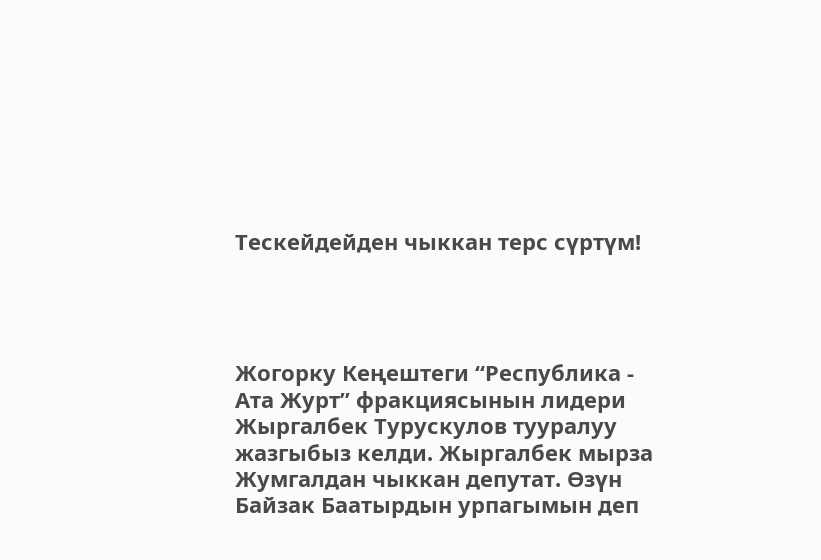Тескейдейден чыккан терс сүртүм!




Жогорку Кеңештеги “Республика - Ата Журт” фракциясынын лидери Жыргалбек Турускулов тууралуу жазгыбыз келди. Жыргалбек мырза Жумгалдан чыккан депутат. Ɵзүн Байзак Баатырдын урпагымын деп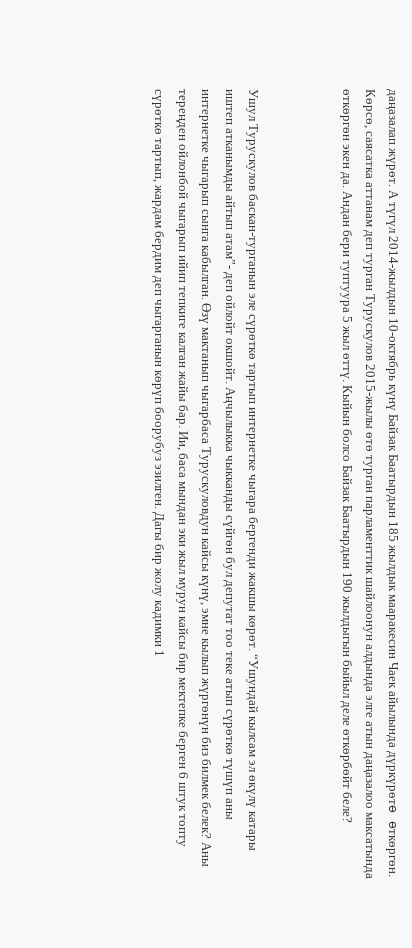даңазалап жүрɵт. А түгүл 2014-жылдын 10-октябрь күнү Байзак Баатырдын 185 жылдык мааракесин Чаек айылында дүркүрɵтɵ ɵткɵргɵн. Кɵрсɵ, саясатка аттанам деп турган Турускулов 2015-жылы ɵтɵ турган парламенттик шайлоонун алдында элге атын даңазалоо максатында ɵткɵргɵн экен да. Андан бери туптуура 5 жыл ɵттү. Кыйын болсо Байзак Баатырдын 190 жылдыгын быйыл деле ɵткɵрбɵйт беле?



Ушул Турускулов баскан-турганын эле сүрɵткɵ тартып интернетке чыгара бергенди жакшы кɵрɵт. “Ушундай кылсам эл ɵкүлү катары иштеп атканымды айтып атам”- деп ойлойт окшойт. Аңчылыкка чыкканды сүйгɵн бул депутат тоо теке атып сүрɵткɵ түшүп аны интернетке чыгарып сынга кабылган. Ɵзү мактанып чыгарбаса Турускуловдун кайсы күнү, эмне кылып жүргɵнүн биз билмек белек? Аны тереңден ойлонбой чыгарып ийип тепкиге калган жайы бар. Ии, баса мындан эки жыл мурун кайсы бир мектепке берген 6 штук топту сүрɵткɵ тартып, жардам бердим деп чыгарганын кɵрүп боорубуз эзилген. Дагы бир жолу кадимки 1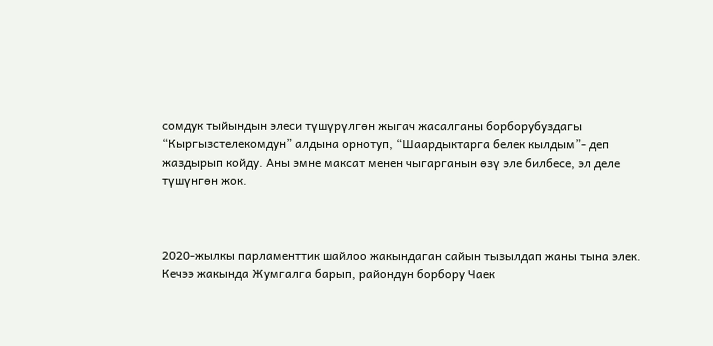сомдук тыйындын элеси түшүрүлгɵн жыгач жасалганы борборубуздагы “Кыргызстелекомдун” алдына орнотуп, “Шаардыктарга белек кылдым”- деп жаздырып койду. Аны эмне максат менен чыгарганын ɵзү эле билбесе, эл деле түшүнгɵн жок.



2020-жылкы парламенттик шайлоо жакындаган сайын тызылдап жаны тына элек. Кечээ жакында Жумгалга барып, райондун борбору Чаек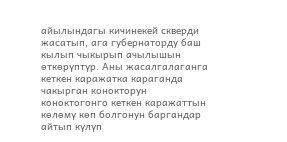айылындагы кичинекей скверди жасатып, ага губернаторду баш кылып чыкырып ачылышын ɵткɵрүптүр. Аны жасалгалаганга кеткен каражатка караганда чакырган конокторун коноктогонго кеткен каражаттын кɵлɵмү кɵп болгонун баргандар айтып күлүп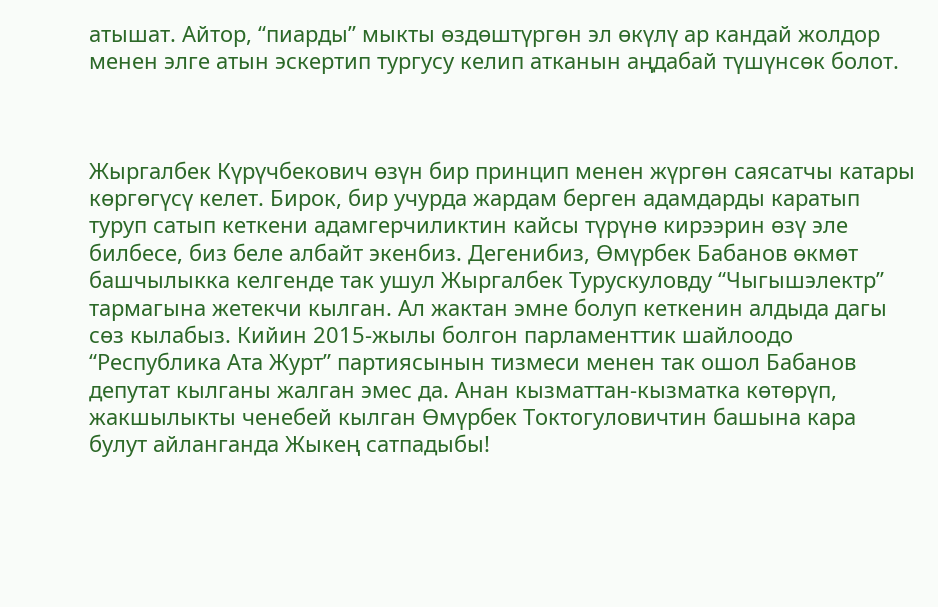атышат. Айтор, “пиарды” мыкты ɵздɵштүргɵн эл ɵкүлү ар кандай жолдор менен элге атын эскертип тургусу келип атканын аңдабай түшүнсɵк болот.



Жыргалбек Күрүчбекович ɵзүн бир принцип менен жүргɵн саясатчы катары кɵргɵгүсү келет. Бирок, бир учурда жардам берген адамдарды каратып туруп сатып кеткени адамгерчиликтин кайсы түрүнɵ кирээрин ɵзү эле билбесе, биз беле албайт экенбиз. Дегенибиз, Ɵмүрбек Бабанов ɵкмɵт башчылыкка келгенде так ушул Жыргалбек Турускуловду “Чыгышэлектр” тармагына жетекчи кылган. Ал жактан эмне болуп кеткенин алдыда дагы сɵз кылабыз. Кийин 2015-жылы болгон парламенттик шайлоодо “Республика Ата Журт” партиясынын тизмеси менен так ошол Бабанов депутат кылганы жалган эмес да. Анан кызматтан-кызматка кɵтɵрүп, жакшылыкты ченебей кылган Ɵмүрбек Токтогуловичтин башына кара булут айланганда Жыкең сатпадыбы!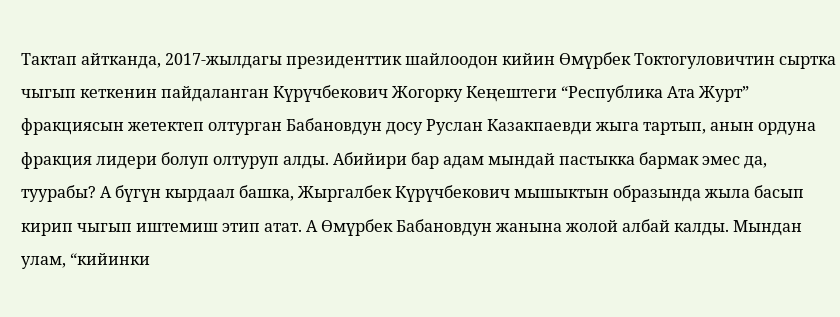Тактап айтканда, 2017-жылдагы президенттик шайлоодон кийин Ɵмүрбек Токтогуловичтин сыртка чыгып кеткенин пайдаланган Күрүчбекович Жогорку Кеңештеги “Республика Ата Журт” фракциясын жетектеп олтурган Бабановдун досу Руслан Казакпаевди жыга тартып, анын ордуна фракция лидери болуп олтуруп алды. Абийири бар адам мындай пастыкка бармак эмес да, туурабы? А бүгүн кырдаал башка, Жыргалбек Күрүчбекович мышыктын образында жыла басып кирип чыгып иштемиш этип атат. А Ɵмүрбек Бабановдун жанына жолой албай калды. Мындан улам, “кийинки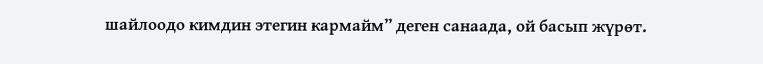шайлоодо кимдин этегин кармайм” деген санаада, ой басып жүрɵт.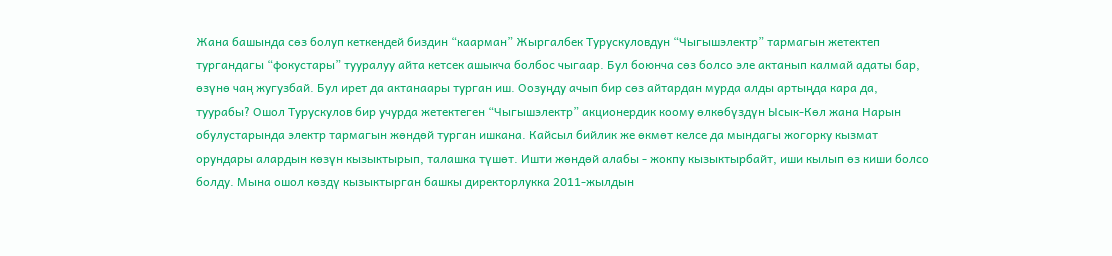Жана башында сɵз болуп кеткендей биздин “каарман” Жыргалбек Турускуловдун “Чыгышэлектр” тармагын жетектеп тургандагы “фокустары” тууралуу айта кетсек ашыкча болбос чыгаар. Бул боюнча сɵз болсо эле актанып калмай адаты бар, ɵзүнɵ чаң жугузбай. Бул ирет да актанаары турган иш. Оозуңду ачып бир сѳз айтардан мурда алды артыңда кара да, туурабы? Ошол Турускулов бир учурда жетектеген “Чыгышэлектр” акционердик коому ѳлкөбүздүн Ысык-Көл жана Нарын обулустарында электр тармагын жөндөй турган ишкана. Кайсыл бийлик же өкмөт келсе да мындагы жогорку кызмат орундары алардын көзүн кызыктырып, талашка түшөт. Ишти жөндөй алабы - жокпу кызыктырбайт, иши кылып өз киши болсо болду. Мына ошол кѳздү кызыктырган башкы директорлукка 2011-жылдын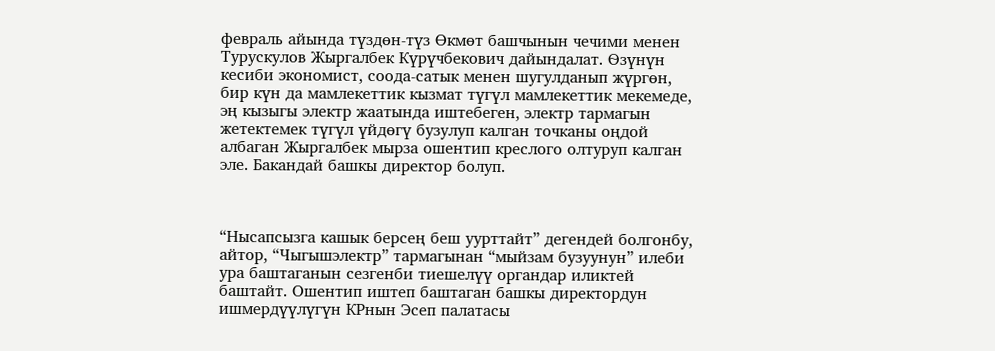февраль айында түздɵн-түз Ɵкмɵт башчынын чечими менен Турускулов Жыргалбек Күрүчбекович дайындалат. Ѳзүнүн кесиби экономист, соода-сатык менен шугулданып жүргөн, бир күн да мамлекеттик кызмат түгүл мамлекеттик мекемеде, эң кызыгы электр жаатында иштебеген, электр тармагын жетектемек түгүл үйдɵгү бузулуп калган точканы оңдой албаган Жыргалбек мырза ошентип креслого олтуруп калган эле. Бакандай башкы директор болуп.



“Нысапсызга кашык берсең беш уурттайт” дегендей болгонбу, айтор, “Чыгышэлектр” тармагынан “мыйзам бузуунун” илеби ура баштаганын сезгенби тиешелүү органдар иликтей баштайт. Ошентип иштеп баштаган башкы директордун ишмердүүлүгүн КРнын Эсеп палатасы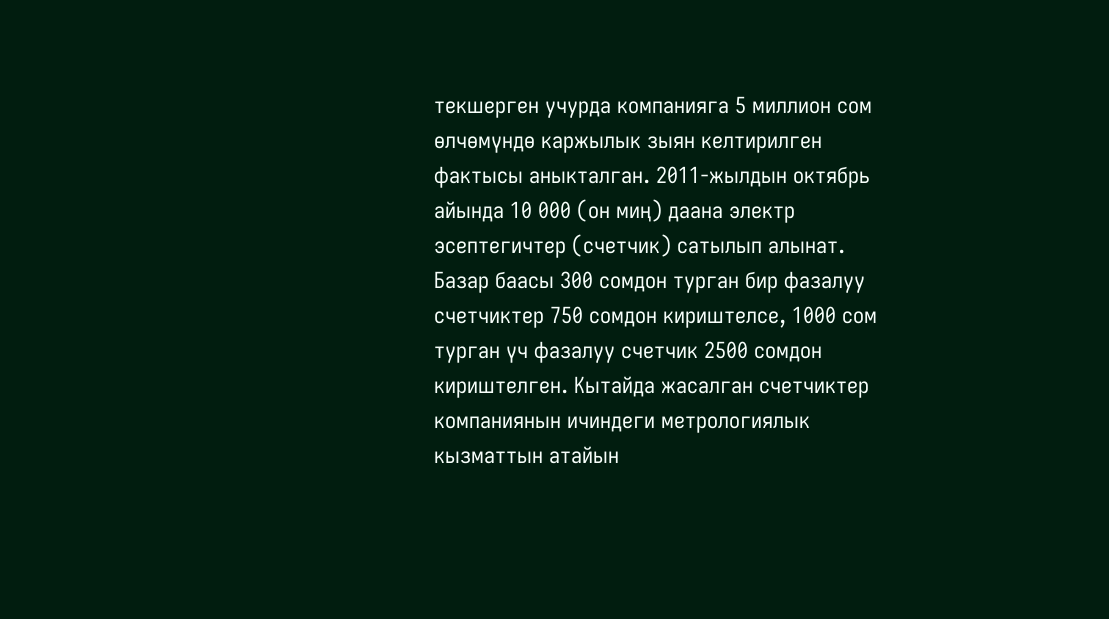текшерген учурда компанияга 5 миллион сом өлчөмүндө каржылык зыян келтирилген фактысы аныкталган. 2011-жылдын октябрь айында 10 000 (он миң) даана электр эсептегичтер (счетчик) сатылып алынат. Базар баасы 300 сомдон турган бир фазалуу счетчиктер 750 сомдон кириштелсе, 1000 сом турган үч фазалуу счетчик 2500 сомдон кириштелген. Кытайда жасалган счетчиктер компаниянын ичиндеги метрологиялык кызматтын атайын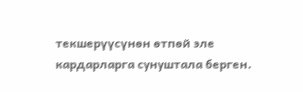текшерүүсүнөн өтпөй эле кардарларга сунуштала берген.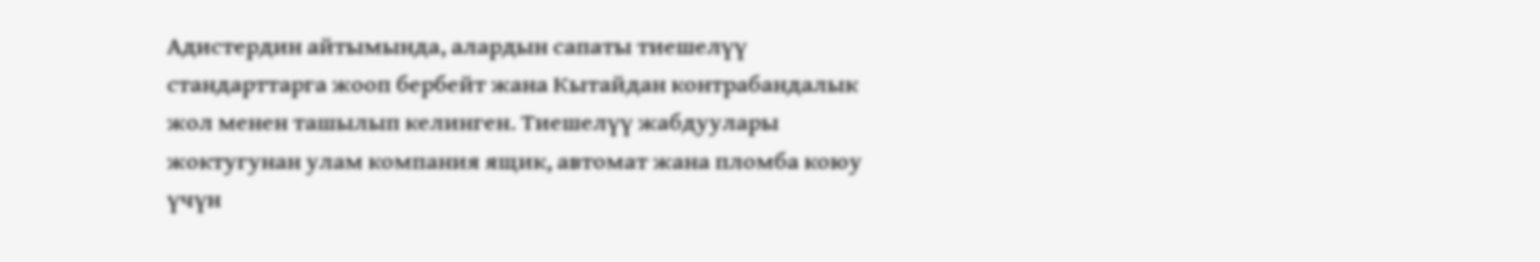Адистердин айтымында, алардын сапаты тиешелүү стандарттарга жооп бербейт жана Кытайдан контрабандалык жол менен ташылып келинген. Тиешелүү жабдуулары жоктугунан улам компания ящик, автомат жана пломба коюу үчүн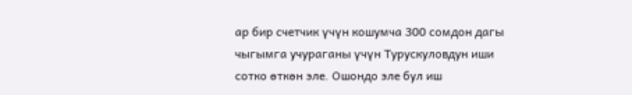ар бир счетчик үчүн кошумча 300 сомдон дагы чыгымга учураганы үчүн Турускуловдун иши сотко ѳткѳн эле. Ошондо эле бул иш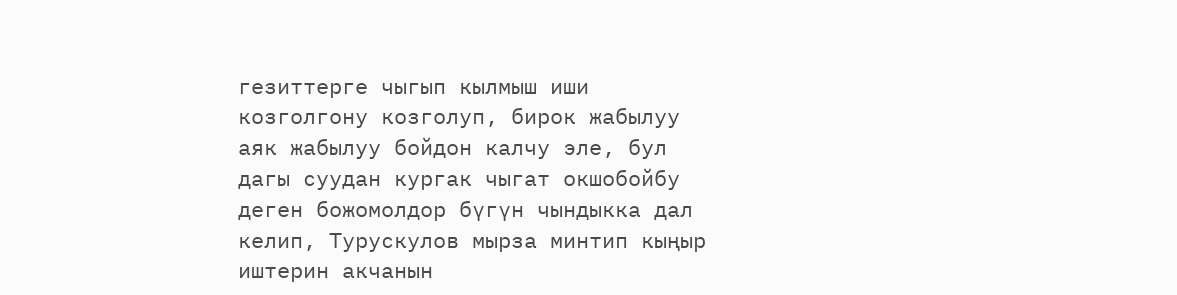гезиттерге чыгып кылмыш иши козголгону козголуп, бирок жабылуу аяк жабылуу бойдон калчу эле, бул дагы суудан кургак чыгат окшобойбу деген божомолдор бүгүн чындыкка дал келип, Турускулов мырза минтип кыңыр иштерин акчанын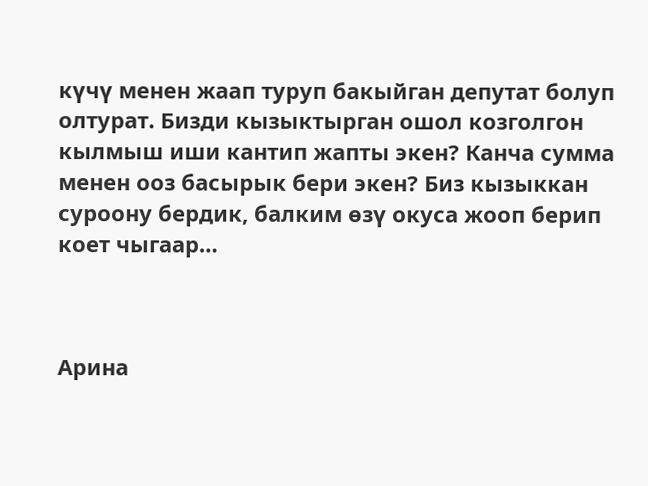күчү менен жаап туруп бакыйган депутат болуп олтурат. Бизди кызыктырган ошол козголгон кылмыш иши кантип жапты экен? Канча сумма менен ооз басырык бери экен? Биз кызыккан суроону бердик, балким ɵзү окуса жооп берип коет чыгаар…



Арина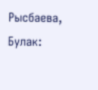Рысбаева, Булак: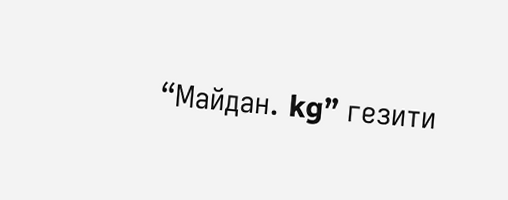“Майдан. kg” гезити